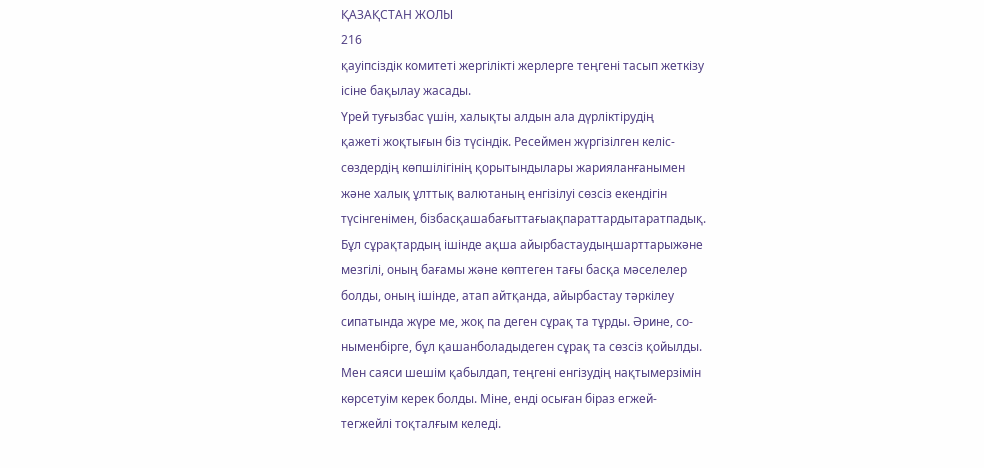ҚАЗАҚСТАН ЖОЛЫ
216
қауіпсіздік комитеті жергілікті жерлерге теңгені тасып жеткізу
ісіне бақылау жасады.
Үрей туғызбас үшін, халықты алдын ала дүрліктірудің
қажеті жоқтығын біз түсіндік. Ресеймен жүргізілген келіс-
сөздердің көпшілігінің қорытындылары жарияланғанымен
және халық ұлттық валютаның енгізілуі сөзсіз екендігін
түсінгенімен, бізбасқашабағыттағыақпараттардытаратпадық.
Бұл сұрақтардың ішінде ақша айырбастаудыңшарттарыжәне
мезгілі, оның бағамы және көптеген тағы басқа мәселелер
болды, оның ішінде, атап айтқанда, айырбастау тәркілеу
сипатында жүре ме, жоқ па деген сұрақ та тұрды. Әрине, со-
ныменбірге, бұл қашанболадыдеген сұрақ та сөзсіз қойылды.
Мен саяси шешім қабылдап, теңгені енгізудің нақтымерзімін
көрсетуім керек болды. Міне, енді осыған біраз егжей-
тегжейлі тоқталғым келеді.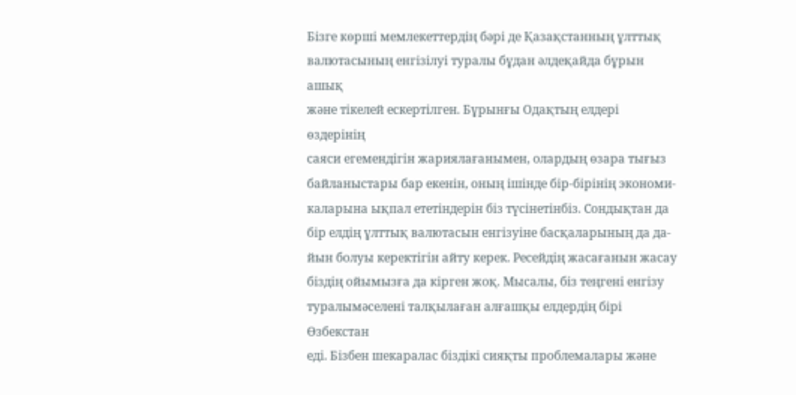Бізге көрші мемлекеттердің бәрі де Қазақстанның ұлттық
валютасының енгізілуі туралы бұдан әлдеқайда бұрын ашық
және тікелей ескертілген. Бұрынғы Одақтың елдері өздерінің
саяси егемендігін жариялағанымен, олардың өзара тығыз
байланыстары бар екенін, оның ішінде бір-бірінің экономи-
каларына ықпал ететіндерін біз түсінетінбіз. Сондықтан да
бір елдің ұлттық валютасын енгізуіне басқаларының да да-
йын болуы керектігін айту керек. Ресейдің жасағанын жасау
біздің ойымызға да кірген жоқ. Мысалы, біз теңгені енгізу
туралымәселені талқылаған алғашқы елдердің бірі Өзбекстан
еді. Бізбен шекаралас біздікі сияқты проблемалары және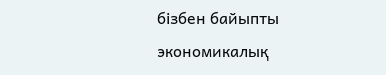бізбен байыпты экономикалық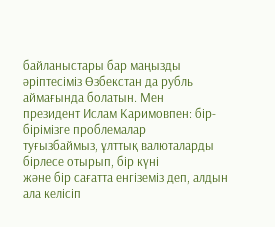байланыстары бар маңызды
әріптесіміз Өзбекстан да рубль аймағында болатын. Мен
президент Ислам Каримовпен: бір-бірімізге проблемалар
туғызбаймыз, ұлттық валюталарды бірлесе отырып, бір күні
және бір сағатта енгіземіз деп, алдын ала келісіп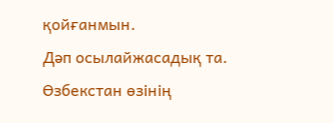қойғанмын.
Дәп осылайжасадық та. Өзбекстан өзінің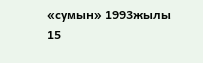«сумын» 1993жылы
15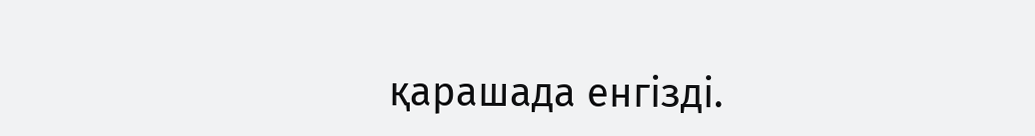қарашада енгізді.